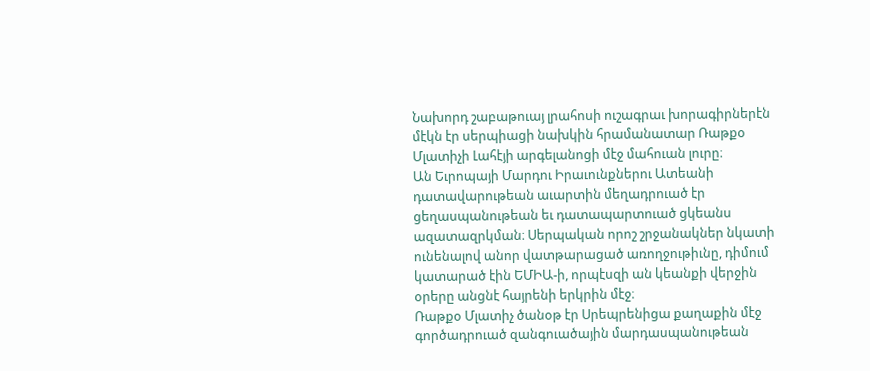Նախորդ շաբաթուայ լրահոսի ուշագրաւ խորագիրներէն մէկն էր սերպիացի նախկին հրամանատար Ռաթքօ Մլատիչի Լահէյի արգելանոցի մէջ մահուան լուրը։
Ան Եւրոպայի Մարդու Իրաւունքներու Ատեանի դատավարութեան աւարտին մեղադրուած էր ցեղասպանութեան եւ դատապարտուած ցկեանս ազատազրկման։ Սերպական որոշ շրջանակներ նկատի ունենալով անոր վատթարացած առողջութիւնը, դիմում կատարած էին ԵՄԻԱ-ի, որպէսզի ան կեանքի վերջին օրերը անցնէ հայրենի երկրին մէջ։
Ռաթքօ Մլատիչ ծանօթ էր Սրեպրենիցա քաղաքին մէջ գործադրուած զանգուածային մարդասպանութեան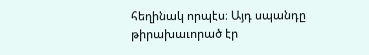հեղինակ որպէս։ Այդ սպանդը թիրախաւորած էր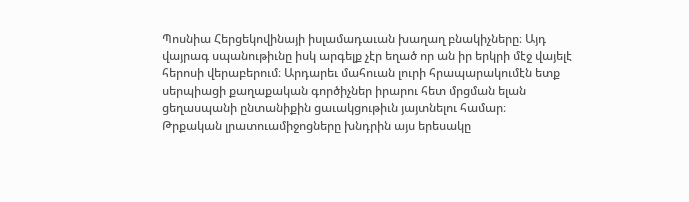Պոսնիա Հերցեկովինայի իսլամադաւան խաղաղ բնակիչները։ Այդ վայրագ սպանութիւնը իսկ արգելք չէր եղած որ ան իր երկրի մէջ վայելէ հերոսի վերաբերում։ Արդարեւ մահուան լուրի հրապարակումէն ետք սերպիացի քաղաքական գործիչներ իրարու հետ մրցման ելան ցեղասպանի ընտանիքին ցաւակցութիւն յայտնելու համար։
Թրքական լրատուամիջոցները խնդրին այս երեսակը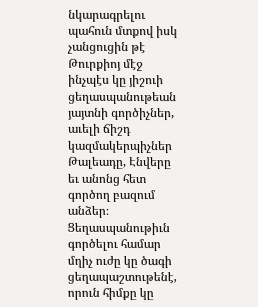նկարագրելու պահուն մտքով իսկ չանցուցին թէ Թուրքիոյ մէջ ինչպէս կը յիշուի ցեղասպանութեան յայտնի գործիչներ, աւելի ճիշդ կազմակերպիչներ Թալեադը, Էնվերը եւ անոնց հետ գործող բազում անձեր։
Ցեղասպանութիւն գործելու համար մղիչ ուժը կը ծագի ցեղապաշտութենէ, որուն հիմքը կը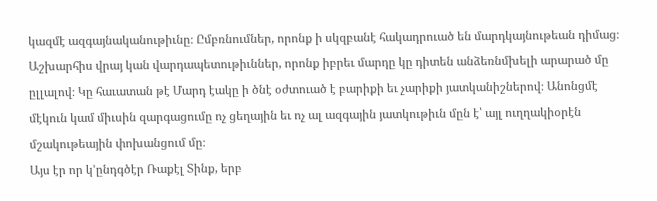կազմէ ազգայնականութիւնը։ Ըմբռնումներ, որոնք ի սկզբանէ հակադրուած են մարդկայնութեան դիմաց։
Աշխարհիս վրայ կան վարդապետութիւններ, որոնք իբրեւ մարդը կը դիտեն անձեռնմխելի արարած մը ըլլալով։ Կը հաւատան թէ Մարդ էակը ի ծնէ օժտուած է բարիքի եւ չարիքի յատկանիշներով։ Անոնցմէ մէկուն կամ միւսին զարգացումը ոչ ցեղային եւ ոչ ալ ազգային յատկութիւն մըն է՝ այլ ուղղակիօրէն մշակութեային փոխանցում մը։
Այս էր որ կ՚ընդգծէր Ռաքէլ Տինք, երբ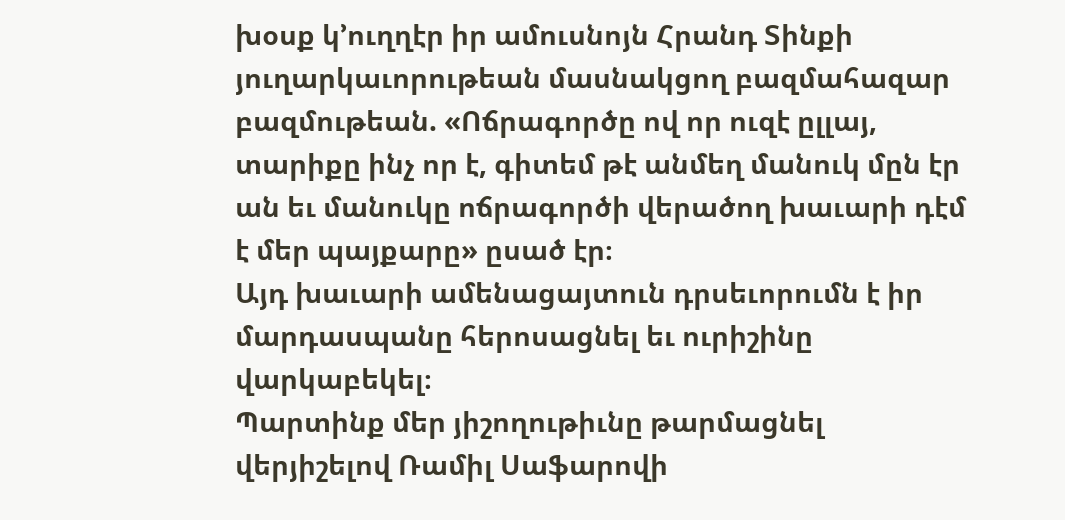խօսք կ՚ուղղէր իր ամուսնոյն Հրանդ Տինքի յուղարկաւորութեան մասնակցող բազմահազար բազմութեան. «Ոճրագործը ով որ ուզէ ըլլայ, տարիքը ինչ որ է, գիտեմ թէ անմեղ մանուկ մըն էր ան եւ մանուկը ոճրագործի վերածող խաւարի դէմ է մեր պայքարը» ըսած էր։
Այդ խաւարի ամենացայտուն դրսեւորումն է իր մարդասպանը հերոսացնել եւ ուրիշինը վարկաբեկել։
Պարտինք մեր յիշողութիւնը թարմացնել վերյիշելով Ռամիլ Սաֆարովի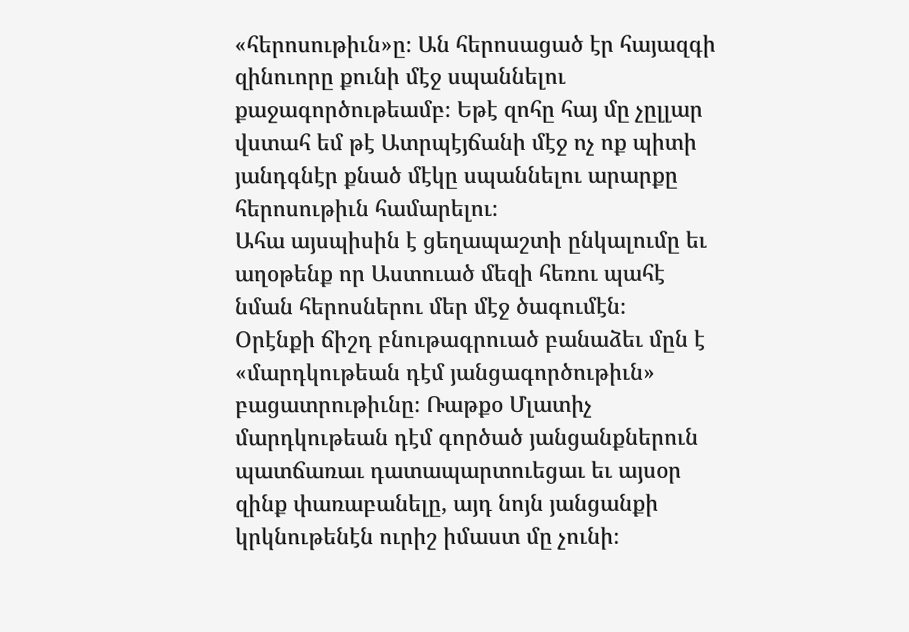«հերոսութիւն»ը։ Ան հերոսացած էր հայազգի զինուորը քունի մէջ սպաննելու քաջագործութեամբ։ Եթէ զոհը հայ մը չըլլար վստահ եմ թէ Ատրպէյճանի մէջ ոչ ոք պիտի յանդգնէր քնած մէկը սպաննելու արարքը հերոսութիւն համարելու։
Ահա այսպիսին է ցեղապաշտի ընկալումը եւ աղօթենք որ Աստուած մեզի հեռու պահէ նման հերոսներու մեր մէջ ծագումէն։
Օրէնքի ճիշդ բնութագրուած բանաձեւ մըն է «մարդկութեան դէմ յանցագործութիւն» բացատրութիւնը։ Ռաթքօ Մլատիչ մարդկութեան դէմ գործած յանցանքներուն պատճառաւ դատապարտուեցաւ եւ այսօր զինք փառաբանելը, այդ նոյն յանցանքի կրկնութենէն ուրիշ իմաստ մը չունի։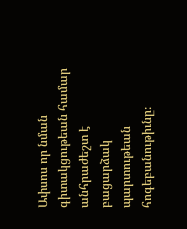Ափսոս որ նման գիտակցութեան համար անհրաժեշտ է բացարձակ պարտութեան հոգեբանութիւնը։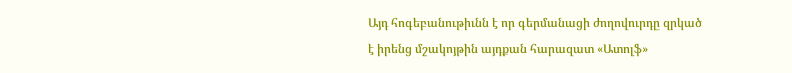Այդ հոգեբանութիւնն է որ գերմանացի ժողովուրդը զրկած է իրենց մշակոյթին այդքան հարազատ «Ատոլֆ»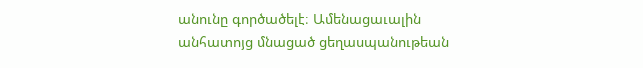անունը գործածելէ։ Ամենացաւալին անհատոյց մնացած ցեղասպանութեան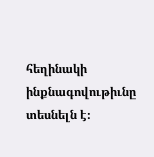հեղինակի ինքնագովութիւնը տեսնելն է։